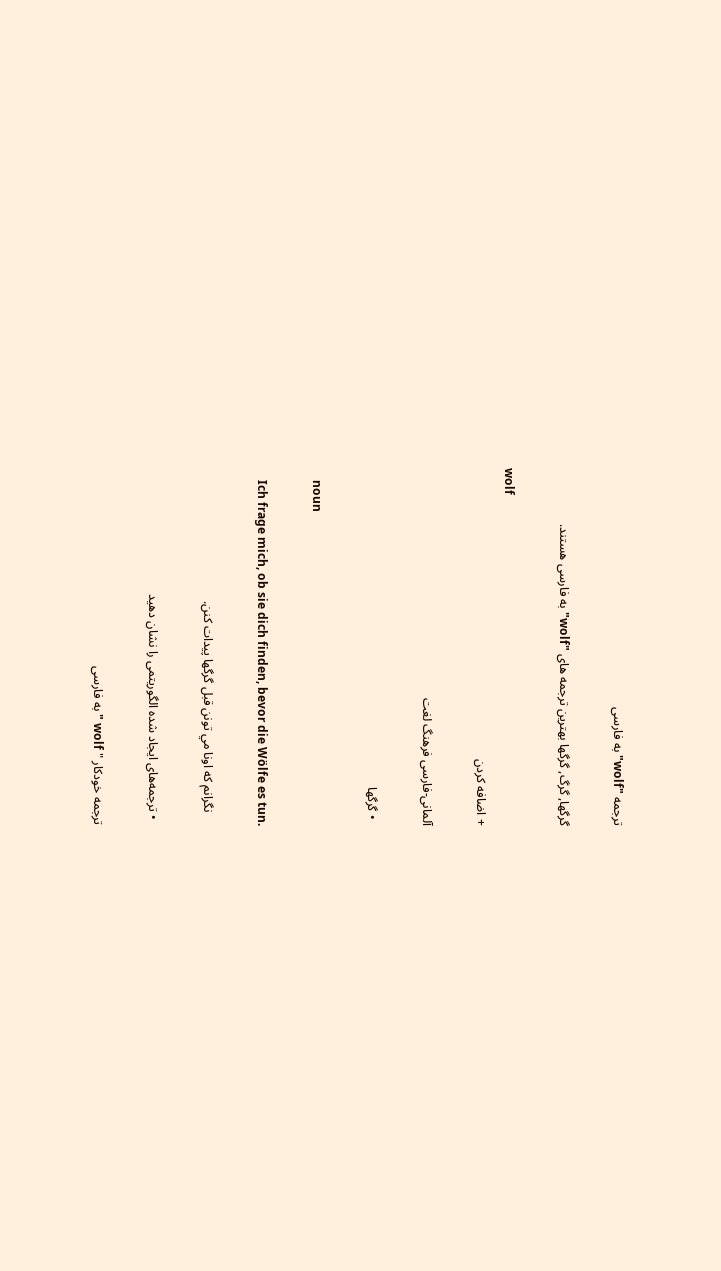ترجمه "wolf" به فارسی

گرگها, گرگ, گرگها بهترین ترجمه های "wolf" به فارسی هستند.

wolf
+ اضافه کردن

آلمانی-فارسی فرهنگ لغت

  • گرگها

    noun

    Ich frage mich, ob sie dich finden, bevor die Wölfe es tun.

    نگرانم که اونا مي تونن قبل گرگها پيدات کنن.

  • ترجمه‌های ایجاد شده الگوریتمی را نشان دهید

ترجمه خودکار " wolf " به فارسی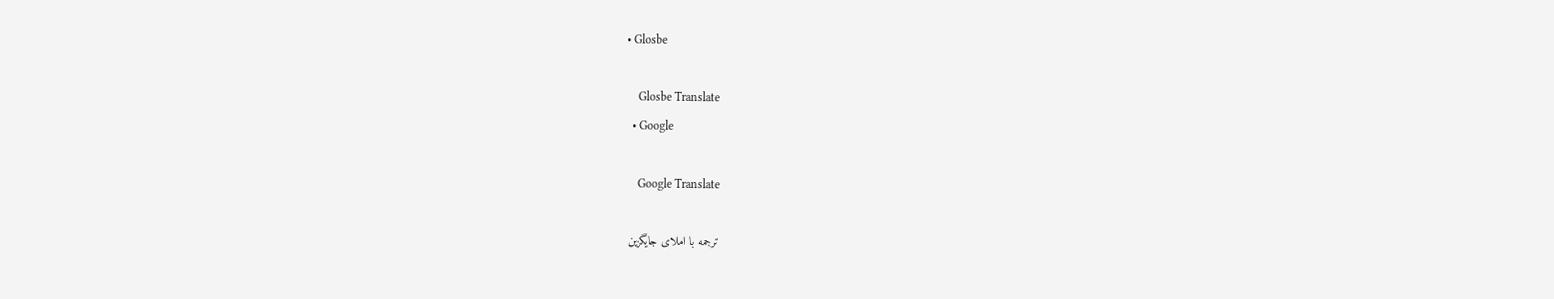• Glosbe

    Glosbe Translate
  • Google

    Google Translate

ترجمه با املای جایگزین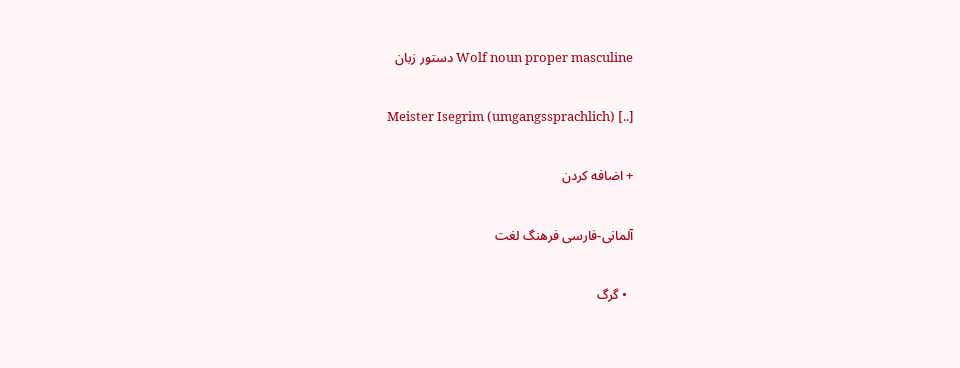Wolf noun proper masculine دستور زبان

Meister Isegrim (umgangssprachlich) [..]

+ اضافه کردن

آلمانی-فارسی فرهنگ لغت

  • گرگ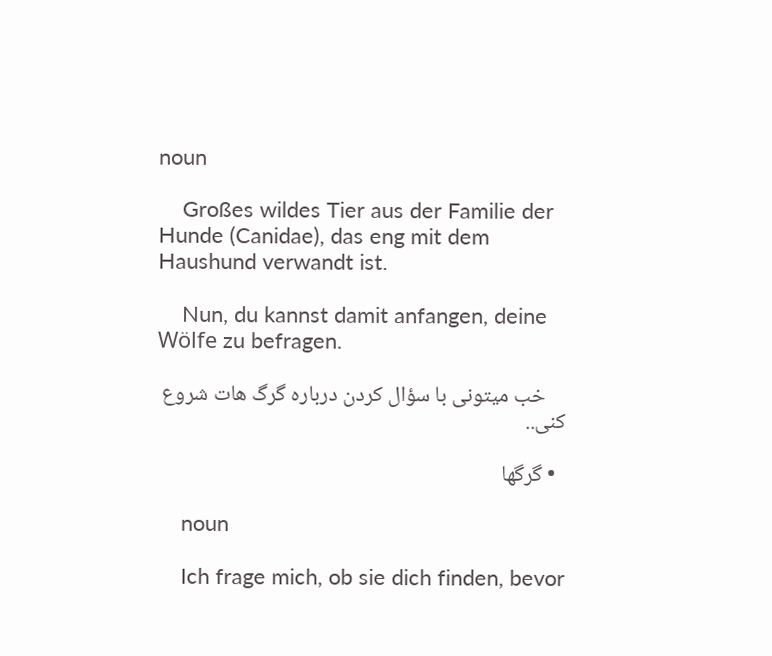noun

    Großes wildes Tier aus der Familie der Hunde (Canidae), das eng mit dem Haushund verwandt ist.

    Nun, du kannst damit anfangen, deine Wölfe zu befragen.

    خب میتونی با سؤال کردن درباره گرگ هات شروع کنی..

  • گرگها

    noun

    Ich frage mich, ob sie dich finden, bevor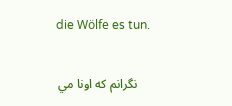die Wölfe es tun.

    نگرانم که اونا مي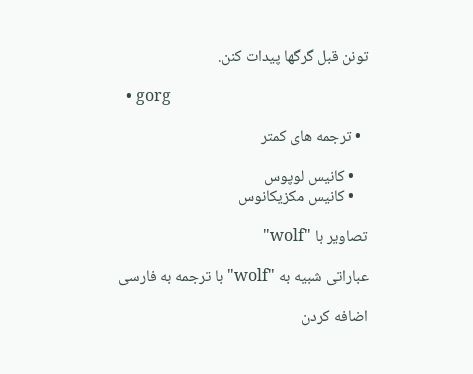تونن قبل گرگها پيدات کنن.

  • gorg

  • ترجمه های کمتر

    • كانيس لوپوس
    • كانيس مكزيكانوس

تصاویر با "wolf"

عباراتی شبیه به "wolf" با ترجمه به فارسی

اضافه کردن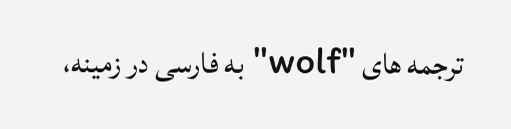ترجمه های "wolf" به فارسی در زمینه،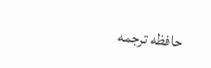حافظه ترجمه